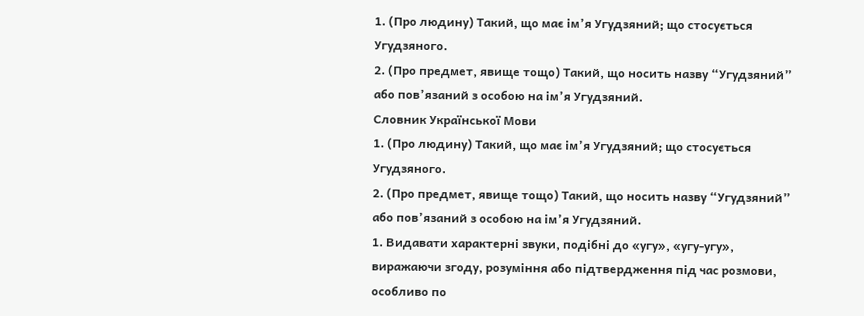1. (Про людину) Такий, що має ім’я Угудзяний; що стосується Угудзяного.
2. (Про предмет, явище тощо) Такий, що носить назву “Угудзяний” або пов’язаний з особою на ім’я Угудзяний.
Словник Української Мови
1. (Про людину) Такий, що має ім’я Угудзяний; що стосується Угудзяного.
2. (Про предмет, явище тощо) Такий, що носить назву “Угудзяний” або пов’язаний з особою на ім’я Угудзяний.
1. Видавати характерні звуки, подібні до «угу», «угу-угу», виражаючи згоду, розуміння або підтвердження під час розмови, особливо по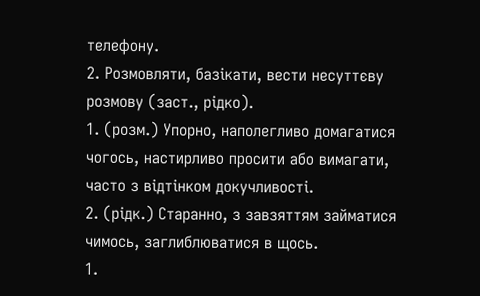телефону.
2. Розмовляти, базікати, вести несуттєву розмову (заст., рідко).
1. (розм.) Упорно, наполегливо домагатися чогось, настирливо просити або вимагати, часто з відтінком докучливості.
2. (рідк.) Старанно, з завзяттям займатися чимось, заглиблюватися в щось.
1.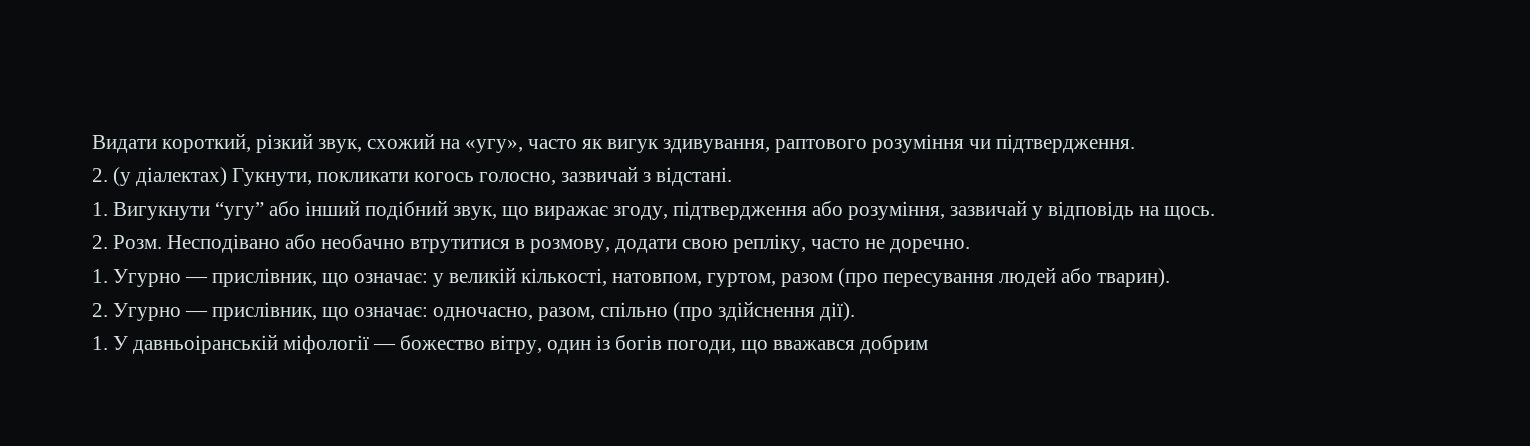Видати короткий, різкий звук, схожий на «угу», часто як вигук здивування, раптового розуміння чи підтвердження.
2. (у діалектах) Гукнути, покликати когось голосно, зазвичай з відстані.
1. Вигукнути “угу” або інший подібний звук, що виражає згоду, підтвердження або розуміння, зазвичай у відповідь на щось.
2. Розм. Несподівано або необачно втрутитися в розмову, додати свою репліку, часто не доречно.
1. Угурно — прислівник, що означає: у великій кількості, натовпом, гуртом, разом (про пересування людей або тварин).
2. Угурно — прислівник, що означає: одночасно, разом, спільно (про здійснення дії).
1. У давньоіранській міфології — божество вітру, один із богів погоди, що вважався добрим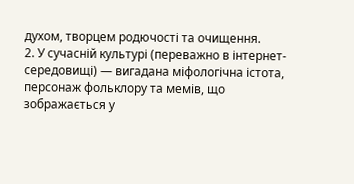духом, творцем родючості та очищення.
2. У сучасній культурі (переважно в інтернет-середовищі) — вигадана міфологічна істота, персонаж фольклору та мемів, що зображається у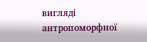вигляді антропоморфної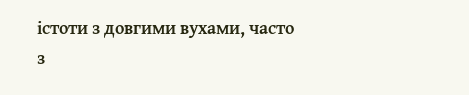істоти з довгими вухами, часто з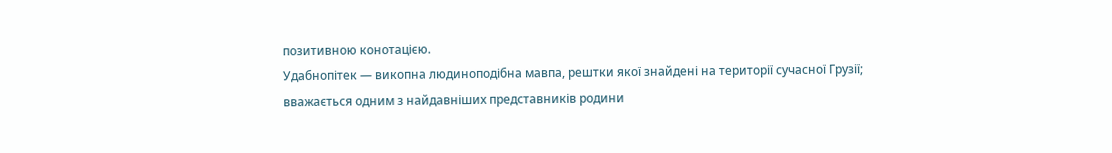позитивною конотацією.
Удабнопітек — викопна людиноподібна мавпа, рештки якої знайдені на території сучасної Грузії; вважається одним з найдавніших представників родини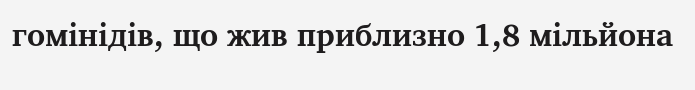гомінідів, що жив приблизно 1,8 мільйона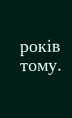років тому.